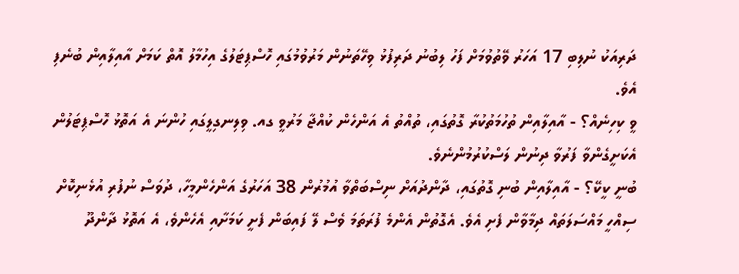ދަރިއަކު ނުލިބި 17 އަހަރު ވޭތުވުމަށް ފަހު ލިބުނު ދަރިފުޅު ވިހޭތަނުން މަރުވުމުގައި ހޮސްޕިޓަލުގެ އިހުމާލު އޮތް ކަމަށް އާއިލާއިން ބުނެފި އެވެ.
ވީ ކިހިނެއް؟ - އާއިލާއިން ތުހުމަތުކުރާ ގޮތުގައި، ތުއްތު އެ އަންހެން ކުއްޖާ މަރުވީ ގއ. ވިލިނގިލީގައި ހުންނަ އެ އަތޮޅު ހޮސްޕިޓަލުން އެކަށީގެންވާ ފަރުވާ ދިނުން ލަސްކުރުމުންނެވެ.
ބުނީ ކީކޭ؟ - އާއިލާއިން ބުނި ގޮތުގައި، ދާންދުއަށް ނިސްބަތްވާ އުމުރުން 38 އަހަރުގެ އަންހެންމީހާ، ދުވަސް ނުފުރި އުޅެނިކޮށް ސިއްހީ މައްސަލަތައް ދިމާވާން ފެށި އެވެ. އެގޮތުން އެންމެ ފުރަތަމަ ވެސް ލޭ ފައިބަން ފެށީ ކަމަށާއި އެހެންވެ، އެ އަތޮޅު ދާންދޫ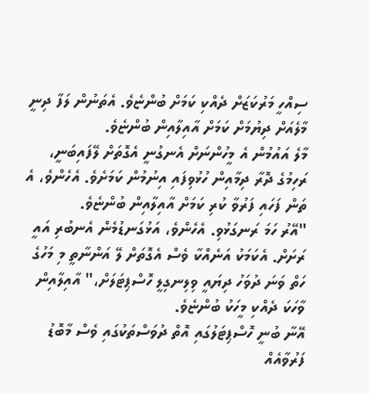ސިއްހީ މަރުކަޒަށް ދެއްކި ކަމަށް ބުންޏެވެ. އެތަނުން ލަފާ ދިނީ މާލެއަށް ދިޔުމަށް ކަމަށް އާއިލާއިން ބުންޏެވެ.
މާލެ އައުމުން އެ މީހުންނަށް އެނގުނީ އެގޮތަށް ލޭފައިބަނީ، ރަހިމުގެ ދޮރާ ދިމާއިން ހުޅުވިފައި އިނުމުން ކަމަށެވެ. އެހެންވެ، އެ ތަން ފަހައި ފަރުވާ ކުރި ކަމަށް އާއިލާއިން ބުންޏެވެ.
"އޭރު ހަމަ ރަނގަޅުވި. އެހެންވެ، އަޅުގަނޑުމެން އެނބުރި އައީ ރަށަށް. އެކަމަކު އަނެއްކާ ވެސް އެގޮތަށް ލޭ އަންނާތީ މި މަހުގެ ހަތް ވަނަ ދުވަހު ދިޔައީ ވިލިނގިލީ ހޮސްޕިޓަލަށް،" އާއިލާއިން ވާހަކަ ދެއްކި މީހަކު ބުންޏެވެ.
އޭނާ ބުނީ ހޮސްޕިޓަލުގައި އޮތް ދުވަސްތަކުގައި ވެސް މާބޮޑު ފަރުވާއެއް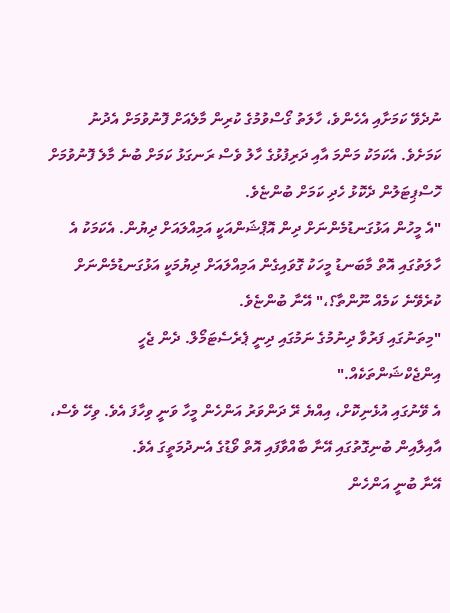ނުދެވޭ ކަމަށާއި އެހެންވެ، ހާލަތު ގޯސްވުމުގެ ކުރިން މާލެއަށް ފޮނުވުމަށް އެދުނު ކަމަށެވެ. އެކަމަކު މަންމަ އާއި ދަރިފުޅުގެ ހާލު ވެސް ރަނގަޅު ކަމަށް ބުނެ މާލެ ފޮނުވުމަށް ހޮސްޕިޓަލުން ދެކޮޅު ހެދި ކަމަށް ބުންޏެވެ.
"އެ މީހުން އަޅުގަނޑުމެންނަށް ދިން އޮޕްޝަންއަކީ އަމިއްލައަށް ދިޔުން. އެކަމަކު އެ ހާލަތުގައި އޮތް މާބަނޑު މީހަކު ގޮވައިގެން އަމިއްލައަށް ދިޔުމަކީ އަޅުގަނޑުމެންނަށް ކުރެވޭނެ ކަމެއް ނޫންތާ؟،" އޭނާ ބުންޏެވެ.
"މިތަނުގައި ފަރުވާ ދިނުމުގެ ނަމުގައި ދިނީ ޕެރެސެޓަމޯލް. ދެން ޖެހީ އިންޖެކްޝަންތަކެއް."
އެ ވޭނުގައި އުޅެނިކޮށް، އިއްޔެ ރޭ ދަންވަރު އަންހެން މީހާ ވަނީ ވިހާފަ އެވެ. ވިހޭ ވެސް، އާއިލާއިން ބުނިގޮތުގައި އޭނާ ބާއްވާފައި އޮތް ވޯޑުގެ އެނދުމަތީގަ އެވެ.
އޭނާ ބުނީ އަންހެން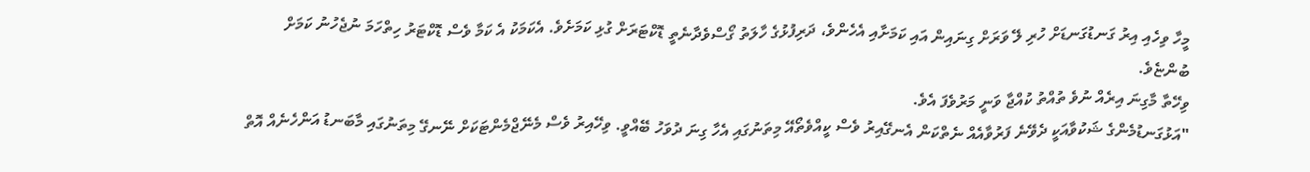މީހާ ވިހެއި އިރު ގަނޑުގަނޑަށް ހުރި ލޭ ވަރަށް ގިނައިން އައި ކަމަށާއި އެހެންވެ، ދަރިފުޅުގެ ހާލަތު ގޯސްވެދާނެތީ ޑޮކްޓަރަށް ގުޅި ކަމަށެވެ. އެކަމަކު އެ ކަމާ ވެސް ޑޮކްޓަރު ހިތްހަމަ ނުޖެހުނު ކަމަށް ބުންޏެވެ.
ވިހޭތާ މާގިނަ އިރެއް ނުވެ ތުއްތު ކުއްޖާ ވަނީ މަރުވެފަ އެވެ.
"އަޅުގަނޑުމެންގެ ޝަކުވާއަކީ ދެވޭނެ ފަރުވާއެއް ނެތްކަން އެނގޭއިރު ވެސް ކީއްވެތޯއޭ މިތަނުގައި އެހާ ގިނަ ދުވަހު ބޭއްވީ. ވިހޭއިރު ވެސް މެނޭޖްމެންޓަކަށް ނޭނގޭ މިތަނުގައި މާބަނޑު އަންހެނެއް އޮތް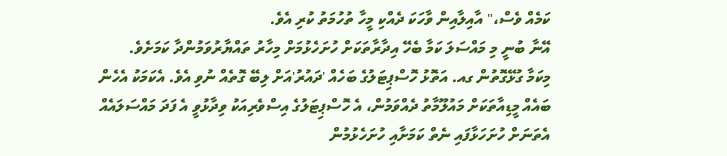ކަމެއް ވެސް،" އާއިލާއިން ވާހަކަ ދެއްކި މީހާ ތުހުމަތު ކުރި އެވެ.
އޭނާ ބުނީ މި މައްސަލަ ކަމާ ބެހޭ އިދާރާތަކަށް ހުށަހެޅުމަށް މިހާރު ތައްޔާރުވަމުންދާ ކަމަށެވެ.
މިކަމާ ގުޅޭގޮތުން ގއ. އަތޮޅު ހޮސްޕިޓަލުގެ ބަހެއް 'ދައުރު'އަށް ލިބޭ ގޮތެއް ނުވި އެވެ. އެކަމަކު އެހެން ބައެއް މީޑިއާތަކަށް މައުލޫމާތު ދެއްވަމުން، އެ ހޮސްޕިޓަލުގެ އިސްވެރިއަކު ވިދާޅުވީ އެ ފަދަ މައްސަލައެއް އެތަނަށް ހުށަހަޅާފައި ނެތް ކަމަށާއި ހުށަހެޅުމުން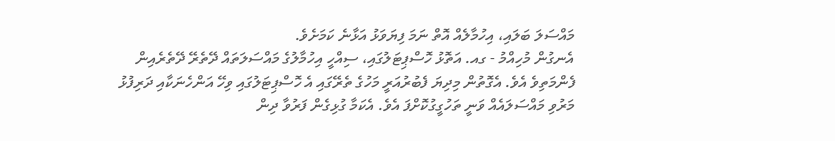މައްސަލަ ބަލައި، އިހުމާލެއް އޮތް ނަމަ ފިޔަވަޅު އަޅާނެ ކަމަށެވެ.
އެނގުން މުހިއްމު - ގއ. އަތޮޅު ހޮސްޕިޓަލުގައި، ސިއްހީ އިހުމާލުގެ މައްސަލަތައް ދޭތެރޭ ދޭތެރެއިން ފެންމަތިވެ އެވެ. އެގޮތުން މިދިޔަ ފެބުރުއަރީ މަހުގެ ތެރޭގައި އެ ހޮސްޕިޓަލުގައި ވިހޭ އަންހެނަކާއި ދަރިފުޅު މަރުވި މައްސަލައެއް ވަނީ ތަހުގީގުކޮށްފަ އެވެ. އެކަމާ ގުޅިގެން ފަރުވާ ދިން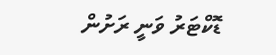ޑޮކްޓަރު ވަނީ ރަށުން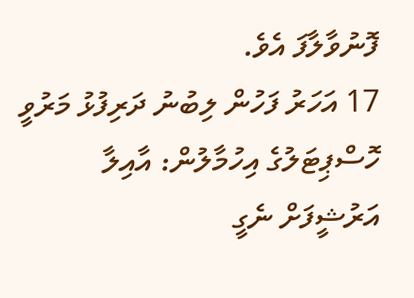ފޮނުވާލާފަ އެވެ.
17 އަހަރު ފަހުން ލިބުނު ދަރިފުޅު މަރުވީ ހޮސްޕިޓަލުގެ އިހުމާލުން: އާއިލާ
އަރުޝީފަށް ނެގީ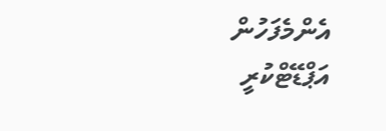އެންމެފަހުން އަޕްޑޭޓްކުރީ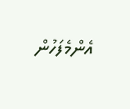އެންމެފަހުން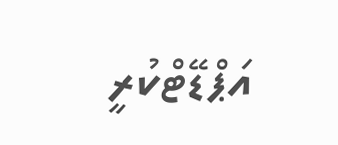އަޕްޑޭޓްކުރީ